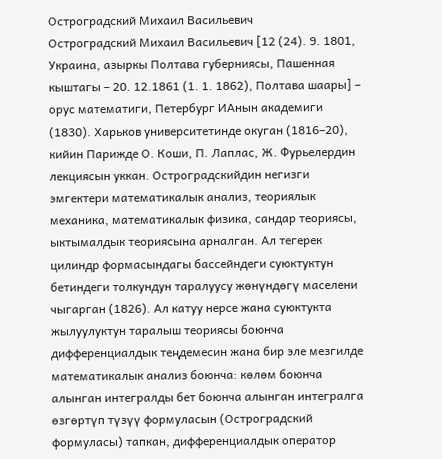Остроградский Михаил Васильевич
Остроградский Михаил Васильевич [12 (24). 9. 1801, Украина, азыркы Полтава губерниясы, Пашенная кыштагы – 20. 12.1861 (1. 1. 1862), Полтава шаары] – орус математиги, Петербург ИАнын академиги (1830). Харьков университетинде окуган (1816–20), кийин Парижде О. Коши, П. Лаплас, Ж. Фурьелердин лекциясын уккан. Остроградскийдин негизги эмгектери математикалык анализ, теориялык механика, математикалык физика, сандар теориясы, ыктымалдык теориясына арналган. Ал тегерек цилиндр формасындагы бассейндеги суюктуктун бетиндеги толкундун таралуусу жөнүндөгү маселени чыгарган (1826). Ал катуу нерсе жана суюктукта жылуулуктун таралыш теориясы боюнча дифференциалдык теңдемесин жана бир эле мезгилде математикалык анализ боюнча: көлөм боюнча алынган интегралды бет боюнча алынган интегралга өзгөртүп түзүү формуласын (Остроградский формуласы) тапкан, дифференциалдык оператор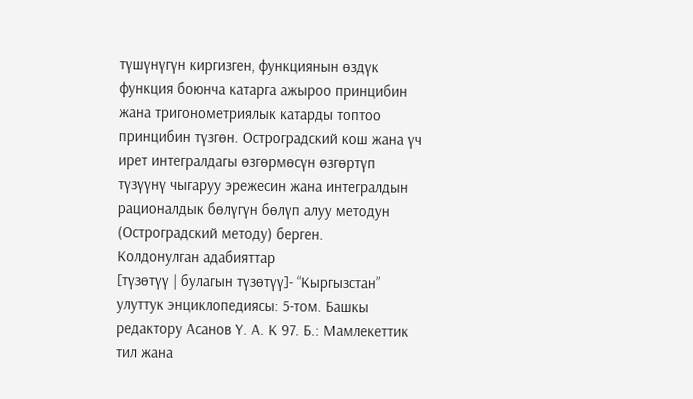түшүнүгүн киргизген, функциянын өздүк функция боюнча катарга ажыроо принцибин жана тригонометриялык катарды топтоо принцибин түзгөн. Остроградский кош жана үч ирет интегралдагы өзгөрмөсүн өзгөртүп түзүүнү чыгаруу эрежесин жана интегралдын рационалдык бөлүгүн бөлүп алуу методун (Остроградский методу) берген.
Колдонулган адабияттар
[түзөтүү | булагын түзөтүү]- “Кыргызстан” улуттук энциклопедиясы: 5-том. Башкы редактору Асанов Ү. А. К 97. Б.: Мамлекеттик тил жана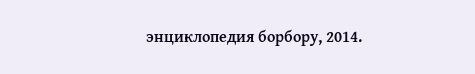энциклопедия борбору, 2014.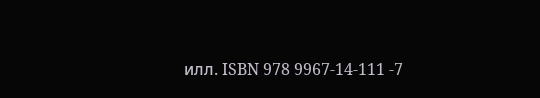илл. ISBN 978 9967-14-111 -7